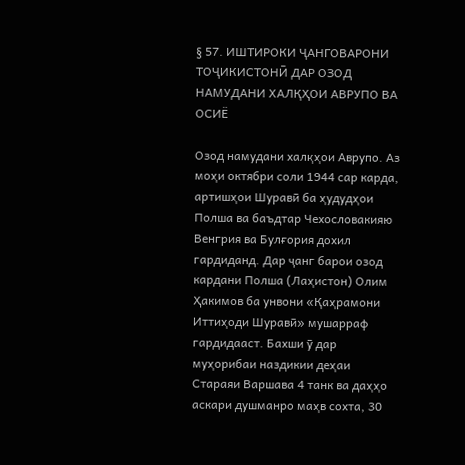§ 57. ИШТИРОКИ ҶАНГОВАРОНИ ТОҶИКИСТОНӢ ДАР ОЗОД НАМУДАНИ ХАЛҚҲОИ АВРУПО ВА ОСИЁ

Озод намудани халқҳои Аврупо. Аз моҳи октябри соли 1944 сар карда, артишҳои Шуравӣ ба ҳудудҳои Полша ва баъдтар Чехословакияю Венгрия ва Булғория дохил гардиданд. Дар ҷанг барои озод кардани Полша (Лаҳистон) Олим Ҳакимов ба унвони «Қаҳрамони Иттиҳоди Шуравӣ» мушарраф гардидааст. Бахши ӯ дар муҳорибаи наздикии деҳаи Стараяи Варшава 4 танк ва даҳҳо аскари душманро маҳв сохта, 30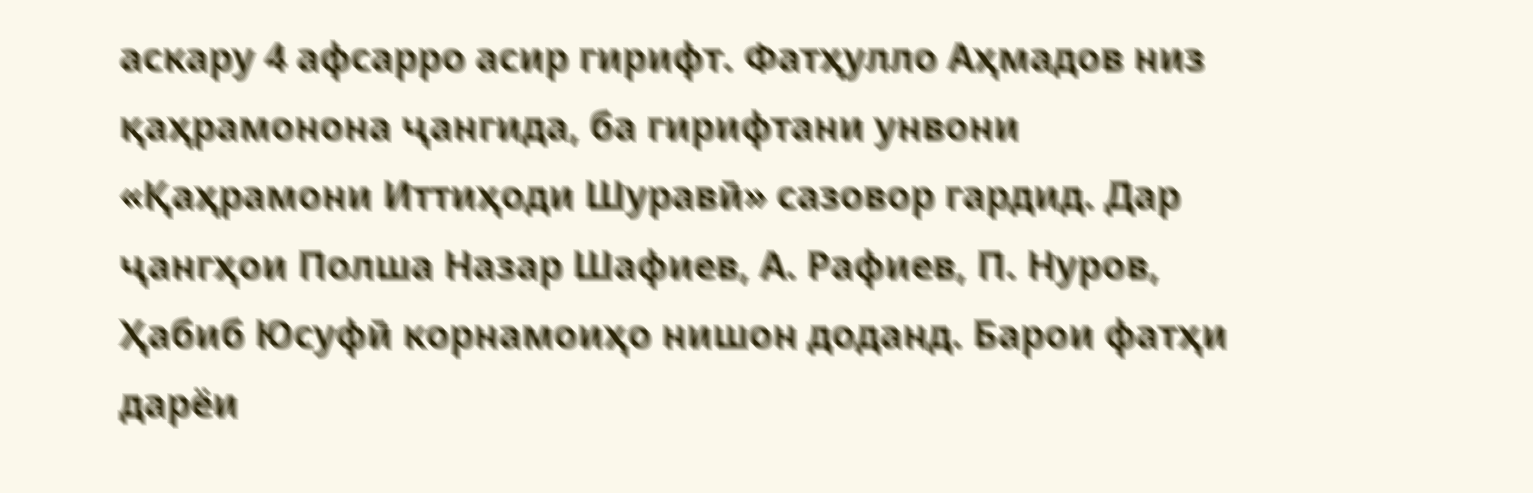аскару 4 афсарро асир гирифт. Фатҳулло Аҳмадов низ қаҳрамонона ҷангида, ба гирифтани унвони «Қаҳрамони Иттиҳоди Шуравӣ» сазовор гардид. Дар ҷангҳои Полша Назар Шафиев, А. Рафиев, П. Нуров, Ҳабиб Юсуфӣ корнамоиҳо нишон доданд. Барои фатҳи дарёи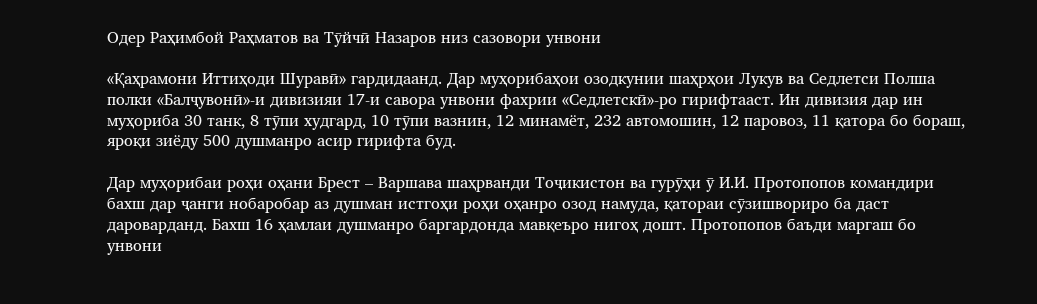Одер Раҳимбой Раҳматов ва Тӯйчӣ Назаров низ сазовори унвони

«Қаҳрамони Иттиҳоди Шуравӣ» гардидаанд. Дар муҳорибаҳои озодкунии шаҳрҳои Лукув ва Седлетси Полша полки «Балҷувонӣ»-и дивизияи 17-и савора унвони фахрии «Седлетскӣ»-ро гирифтааст. Ин дивизия дар ин муҳориба 30 танк, 8 тӯпи худгард, 10 тӯпи вазнин, 12 минамёт, 232 автомошин, 12 паровоз, 11 қатора бо бораш, яроқи зиёду 500 душманро асир гирифта буд.

Дар муҳорибаи роҳи оҳани Брест – Варшава шаҳрванди Тоҷикистон ва гурӯҳи ӯ И.И. Протопопов командири бахш дар ҷанги нобаробар аз душман истгоҳи роҳи оҳанро озод намуда, қатораи сӯзишвориро ба даст дароварданд. Бахш 16 ҳамлаи душманро баргардонда мавқеъро нигоҳ дошт. Протопопов баъди маргаш бо унвони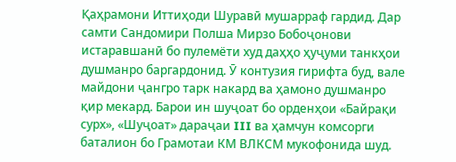Қаҳрамони Иттиҳоди Шуравӣ мушарраф гардид. Дар самти Сандомири Полша Мирзо Бобоҷонови истаравшанӣ бо пулемёти худ даҳҳо ҳуҷуми танкҳои душманро баргардонид. Ӯ контузия гирифта буд, вале майдони ҷангро тарк накард ва ҳамоно душманро қир мекард. Барои ин шуҷоат бо орденҳои «Байрақи сурх», «Шуҷоат» дараҷаи III ва ҳамчун комсорги баталион бо Грамотаи КМ ВЛКСМ мукофонида шуд.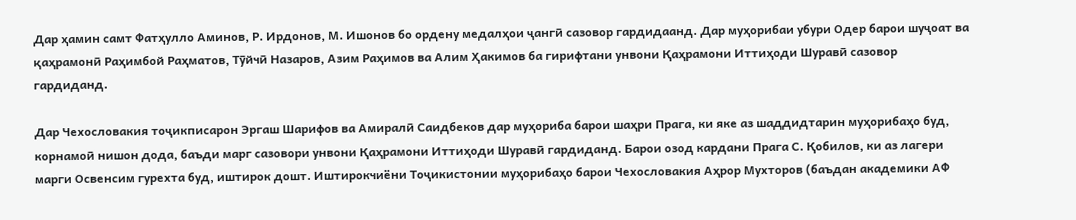Дар ҳамин самт Фатҳулло Аминов, Р. Ирдонов, М. Ишонов бо ордену медалҳои ҷангӣ сазовор гардидаанд. Дар муҳорибаи убури Одер барои шуҷоат ва қаҳрамонӣ Раҳимбой Раҳматов, Тӯйчӣ Назаров, Азим Раҳимов ва Алим Ҳакимов ба гирифтани унвони Қаҳрамони Иттиҳоди Шуравӣ сазовор гардиданд.

Дар Чехословакия тоҷикписарон Эргаш Шарифов ва Амиралӣ Саидбеков дар муҳориба барои шаҳри Прага, ки яке аз шаддидтарин муҳорибаҳо буд, корнамоӣ нишон дода, баъди марг сазовори унвони Қаҳрамони Иттиҳоди Шуравӣ гардиданд. Барои озод кардани Прага С. Қобилов, ки аз лагери марги Освенсим гурехта буд, иштирок дошт. Иштирокчиёни Тоҷикистонии муҳорибаҳо барои Чехословакия Аҳрор Мухторов (баъдан академики АФ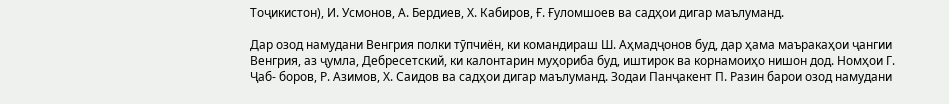Тоҷикистон), И. Усмонов, А. Бердиев, Х. Кабиров, Ғ. Ғуломшоев ва садҳои дигар маълуманд.

Дар озод намудани Венгрия полки тӯпчиён, ки командираш Ш. Аҳмадҷонов буд, дар ҳама маъракаҳои ҷангии Венгрия, аз ҷумла, Дебресетский, ки калонтарин муҳориба буд, иштирок ва корнамоиҳо нишон дод. Номҳои Г. Ҷаб- боров, Р. Азимов, Х. Саидов ва садҳои дигар маълуманд. Зодаи Панҷакент П. Разин барои озод намудани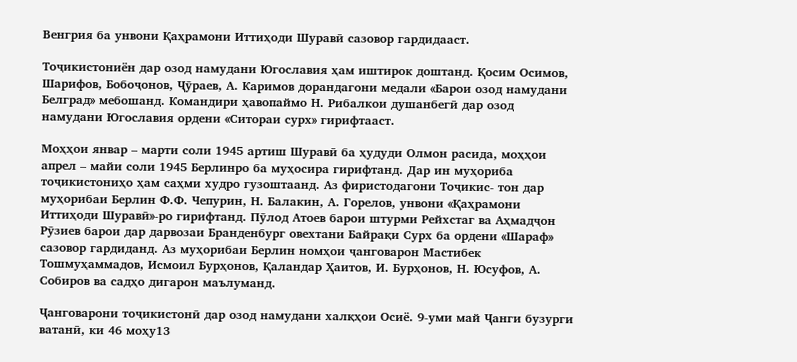Венгрия ба унвони Қаҳрамони Иттиҳоди Шуравӣ сазовор гардидааст.

Тоҷикистониён дар озод намудани Югославия ҳам иштирок доштанд. Қосим Осимов, Шарифов, Бобоҷонов, Ҷӯраев, А. Каримов дорандагони медали «Барои озод намудани Белград» мебошанд. Командири ҳавопаймо Н. Рибалкои душанбегӣ дар озод намудани Югославия ордени «Ситораи сурх» гирифтааст.

Моҳҳои январ – марти соли 1945 артиш Шуравӣ ба ҳудуди Олмон расида, моҳҳои апрел – майи соли 1945 Берлинро ба муҳосира гирифтанд. Дар ин муҳориба тоҷикистониҳо ҳам саҳми худро гузоштаанд. Аз фиристодагони Тоҷикис- тон дар муҳорибаи Берлин Ф.Ф. Чепурин, Н. Балакин, А. Горелов, унвони «Қаҳрамони Иттиҳоди Шуравӣ»-ро гирифтанд. Пӯлод Атоев барои штурми Рейхстаг ва Аҳмадҷон Рӯзиев барои дар дарвозаи Бранденбург овехтани Байрақи Сурх ба ордени «Шараф» сазовор гардиданд. Аз муҳорибаи Берлин номҳои ҷанговарон Мастибек Тошмуҳаммадов, Исмоил Бурҳонов, Қаландар Ҳаитов, И. Бурҳонов, Н. Юсуфов, А. Собиров ва садҳо дигарон маълуманд.

Ҷанговарони тоҷикистонӣ дар озод намудани халқҳои Осиё. 9-уми май Ҷанги бузурги ватанӣ, ки 46 моҳу13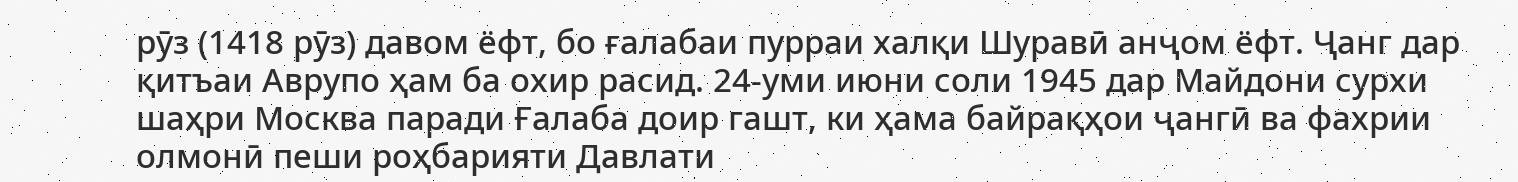рӯз (1418 рӯз) давом ёфт, бо ғалабаи пурраи халқи Шуравӣ анҷом ёфт. Ҷанг дар қитъаи Аврупо ҳам ба охир расид. 24-уми июни соли 1945 дар Майдони сурхи шаҳри Москва паради Ғалаба доир гашт, ки ҳама байрақҳои ҷангӣ ва фахрии олмонӣ пеши роҳбарияти Давлати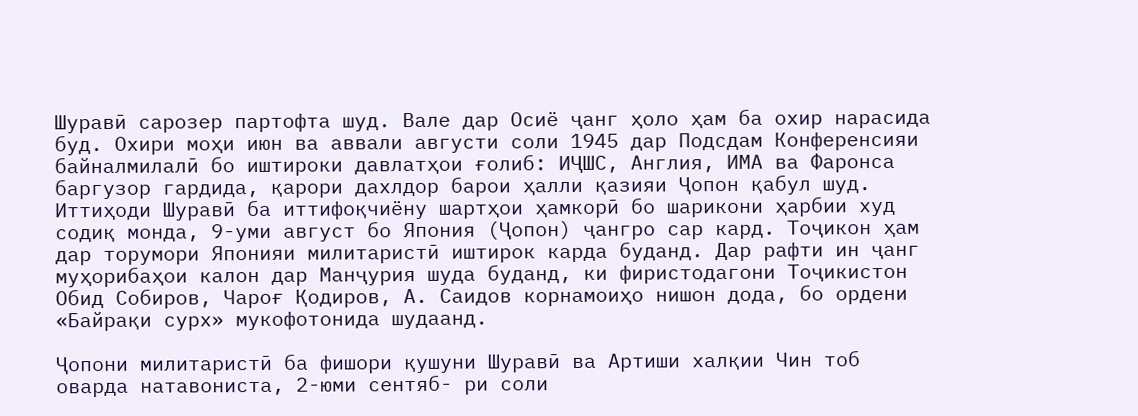Шуравӣ сарозер партофта шуд. Вале дар Осиё ҷанг ҳоло ҳам ба охир нарасида буд. Охири моҳи июн ва аввали августи соли 1945 дар Подсдам Конференсияи байналмилалӣ бо иштироки давлатҳои ғолиб: ИҶШС, Англия, ИМА ва Фаронса баргузор гардида, қарори дахлдор барои ҳалли қазияи Ҷопон қабул шуд. Иттиҳоди Шуравӣ ба иттифоқчиёну шартҳои ҳамкорӣ бо шарикони ҳарбии худ содиқ монда, 9-уми август бо Япония (Ҷопон) ҷангро сар кард. Тоҷикон ҳам дар торумори Японияи милитаристӣ иштирок карда буданд. Дар рафти ин ҷанг муҳорибаҳои калон дар Манҷурия шуда буданд, ки фиристодагони Тоҷикистон Обид Собиров, Чароғ Қодиров, А. Саидов корнамоиҳо нишон дода, бо ордени «Байрақи сурх» мукофотонида шудаанд.

Ҷопони милитаристӣ ба фишори қушуни Шуравӣ ва Артиши халқии Чин тоб оварда натавониста, 2-юми сентяб- ри соли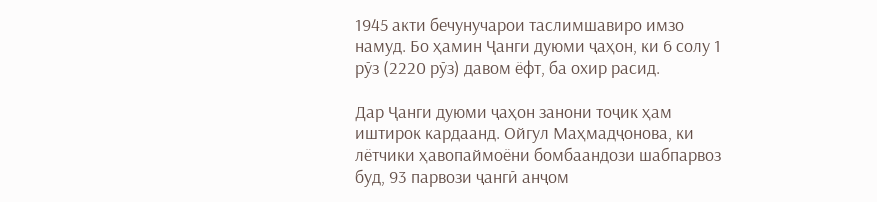1945 акти бечунучарои таслимшавиро имзо намуд. Бо ҳамин Ҷанги дуюми ҷаҳон, ки 6 солу 1 рӯз (2220 рӯз) давом ёфт, ба охир расид.

Дар Ҷанги дуюми ҷаҳон занони тоҷик ҳам иштирок кардаанд. Ойгул Маҳмадҷонова, ки лётчики ҳавопаймоёни бомбаандози шабпарвоз буд, 93 парвози ҷангӣ анҷом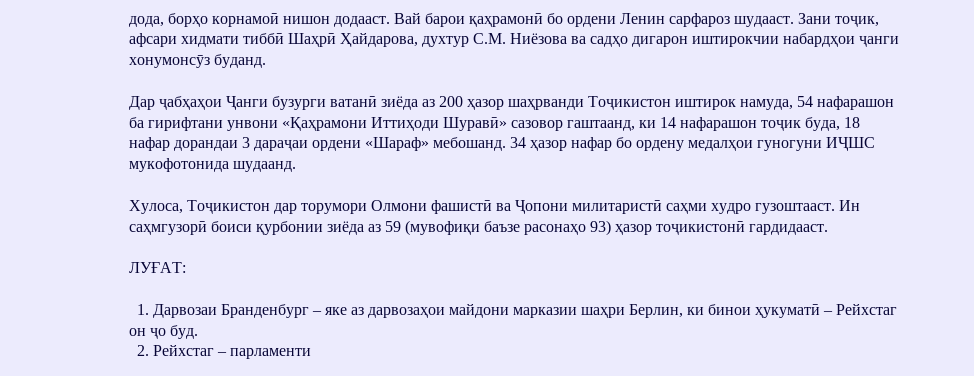дода, борҳо корнамоӣ нишон додааст. Вай барои қаҳрамонӣ бо ордени Ленин сарфароз шудааст. Зани тоҷик, афсари хидмати тиббӣ Шаҳрӣ Ҳайдарова, духтур С.М. Ниёзова ва садҳо дигарон иштирокчии набардҳои ҷанги хонумонсӯз буданд.

Дар ҷабҳаҳои Ҷанги бузурги ватанӣ зиёда аз 200 ҳазор шаҳрванди Тоҷикистон иштирок намуда, 54 нафарашон ба гирифтани унвони «Қаҳрамони Иттиҳоди Шуравӣ» сазовор гаштаанд, ки 14 нафарашон тоҷик буда, 18 нафар дорандаи 3 дараҷаи ордени «Шараф» мебошанд. 34 ҳазор нафар бо ордену медалҳои гуногуни ИҶШС мукофотонида шудаанд.

Хулоса, Тоҷикистон дар торумори Олмони фашистӣ ва Ҷопони милитаристӣ саҳми худро гузоштааст. Ин саҳмгузорӣ боиси қурбонии зиёда аз 59 (мувофиқи баъзе расонаҳо 93) ҳазор тоҷикистонӣ гардидааст.

ЛУҒАТ:

  1. Дарвозаи Бранденбург – яке аз дарвозаҳои майдони марказии шаҳри Берлин, ки бинои ҳукуматӣ – Рейхстаг он ҷо буд.
  2. Рейхстаг – парламенти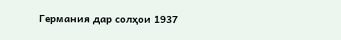Германия дар солҳои 1937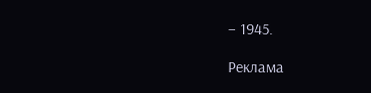– 1945.

Реклама